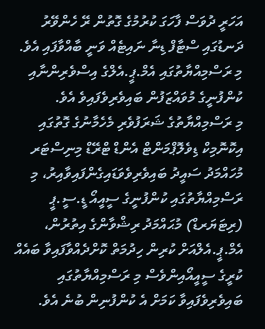އަހަރީ ދުވަސް ފާހަގަ ކުރުމުގެ ގޮތުން ރޭ ހެންވޭރު ދަނޑުގައި ސްޓާފް ޑިނާ ނައިޓެއް ވަނީ ބާއްވާފައި އެވެ. މި ރަސްމިއްޔާތުގައި އެމް.ޕީ.އެލްގެ އިސްވެރިންނާއި ކުންފުނީގެ މުވައްޒަފުން ބައިވެރިވެފައިވެ އެވެ.
މި ރަސްމިއްޔާތުގެ ޝަރަފުވެރި މެހެމާނުގެ ގޮތުގައި އިކޮނޮމިކް ޑިވެލޮޕްމަންޓް އެންޑް ޓްރޭޑް މިނިސްޓަރ މުހައްމަދު ސައީދު ބައިވެރިވެވަޑައިގެންފައިވާއިރު، މި ރަސްމިއްޔާތުގައި ކުންފުނީގެ ސީއީއޯ ޑީ.ސީ.ޕީ (ރިޓަޔަރޑް) މުޙައްމަދު ރިޝްވާންގެ އިތުރުން، އެމް.ޕީ.އެލްއަށް ކުރިން ހިދުމަތް ކޮށްދެއްވާފައިވާ ބައެއް ކުރީގެ ސީއީއޯއިންވެސް މި ރަސްމިއްޔާތުގައި ބައިވެރިވެފައިވާ ކަމަށް އެ ކުންފުނިން ބުނެ އެވެ.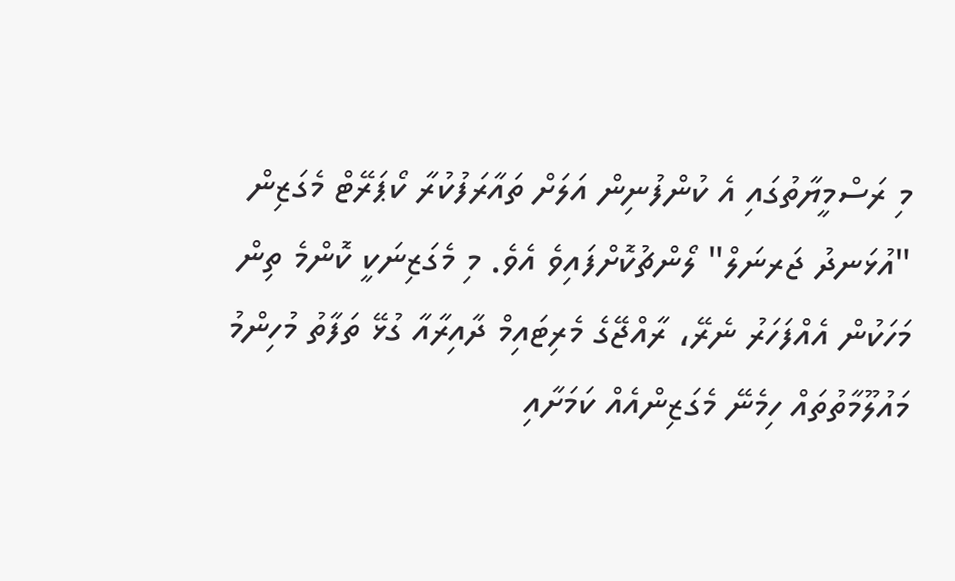މި ރަސްމީޔާތުގައި އެ ކުންފުނިން އަލަށް ތައާރަފުކުރާ ކޯޕަރޭޓް މެގަޒިން "އުޅަނދު ޖަރނަލް" ލޯންޗުކޮށްފައިވެ އެވެ. މި މެގަޒިނަކީ ކޮންމެ ތިން މަހަކުން އެއްފަހަރު ނެރޭ، ރާއްޖޭގެ މެރިޓައިމް ދާއިރާއާ ގުޅޭ ތަފާތު މުހިންމު މައުލޫމާތުތައް ހިމެނޭ މެގަޒިންއެއް ކަމަށާއި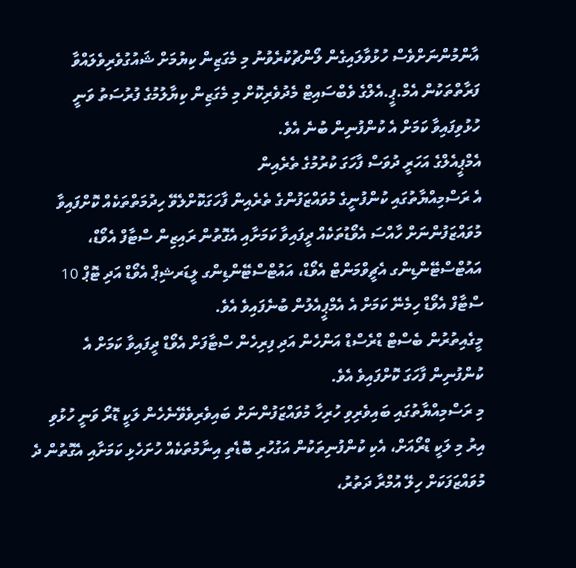އާންމުންނަށްވެސް ހުޅުވާލައިގެން ލޯންޗުކުރެވުނު މި މެގަޒިން ކިޔުމަށް ޝައުގުވެރިވެލައްވާ ފަރާތްތަކުން އެމް.ޕީ.އެލްގެ ވެބްސައިޓް މެދުވެރިކޮށް މި މެގަޒިން ކިޔާލުމުގެ ފުރުސަތު ވަނީ ހުޅުވިފައިވާ ކަމަށް އެ ކުންފުނިން ބުނެ އެވެ.
އެމްޕީއެލްގެ އަހަރީ ދުވަސް ފާހަގަ ކުރުމުގެ ތެރެއިން
އެ ރަސްމިއްޔާތުގައި ކުންފުނީގެ މުވައްޒަފުންގެ ތެރެއިން ފާހަގަކޮށްލެވޭ ހިދުމަތްތަކެއް ކޮށްފައިވާ މުވައްޒަފުންނަށް ހާއްސަ އެވޯޑުތަކެއް ދީފައިވާ ކަމަށާއި އެގޮތުން ރައިޒިން ސްޓާފް އެވޯޑް، އައުޓްސްޓޭންޑިންގ އެޗީވްމަންޓް އެވޯޑް، އައުޓްސްޓޭންޑިންގ ލީޑަރޝިޕް އެވޯޑް އަދި ޓޮޕް 10 ސްޓާފް އެވޯޑް ހިމެނޭ ކަމަށް އެ އެމްޕީއެލުން ބުނެފައިވެ އެވެ.
މީގެއިތުރުން ބެސްޓް ޑްރެސްޑް އަންހެން އަދި ފިރިހެން ސްޓާފަށް އެވޯޑް ދީފައިވާ ކަމަށް އެ ކުންފުނިން ފާހަގަ ކޮށްފައިވެ އެވެ.
މި ރަސްމިއްޔާތުގައި ބައިވެރިވި ހުރިހާ މުވައްޒަފުންނަށް ބައިވެރިވެވޭނެހެން ލަކީ ޑޮރޯ ވަނީ ހުޅުވި އިރު މި ލަކީ ޑްރޯއަށް، އެކި ކުންފުނިތަކުން އަގުހުރި ބޮޑެތި އިނާމުތަކެއް ހުށަހެޅި ކަމަށާއި އެގޮތުން ދެ މުވައްޒަފަކަށް ހިލޭ އުމްރާ ދަތުރު،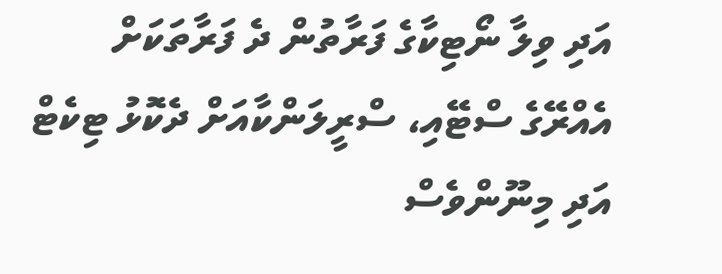އަދި ވިލާ ނޯޓިކާގެ ފަރާތުން ދެ ފަރާތަކަށް އެއްރޭގެ ސްޓޭއި، ސްރީލަންކާއަށް ދެކޮޅު ޓިކެޓް އަދި މިނޫންވެސް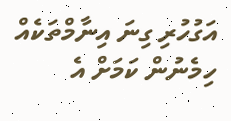އަގުހުރި ގިނަ އިނާމްތަކެއް ހިމެނުން ކަމަށް އެ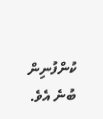ކުންފުނިން ބުނެ އެވެ.